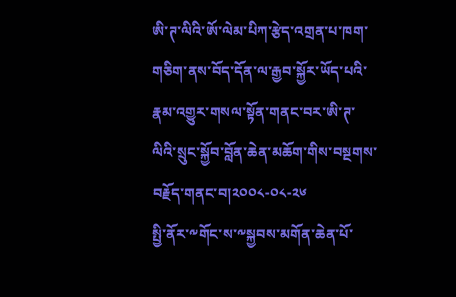ཨི་ཊ་ལིའི་ཨོ་ལེམ་པིཀ་རྩེད་འགྲན་པ་ཁག་གཅིག་ནས་བོད་དོན་ལ་རྒྱབ་སྐྱོར་ཡོད་པའི་རྣམ་འགྱུར་གསལ་སྟོན་གནང་བར་ཨི་ཊ་ལིའི་སྲུང་སྐྱོབ་བློན་ཆེན་མཆོག་གིས་བསྔགས་བརྗོད་གནང་བ།༢༠༠༨-༠༨-༢༦
སྤྱི་ནོར་༸གོང་ས་༸སྐྱབས་མགོན་ཆེན་པོ་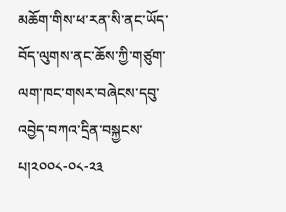མཆོག་གིས་ཕ་རན་སི་ནང་ཡོད་བོད་ལུགས་ནང་ཆོས་ཀྱི་གཙུག་ལག་ཁང་གསར་བཞེངས་དབུ་འབྱེད་བཀའ་དྲིན་བསྐྱངས་པ།༢༠༠༨-༠༨-༢༣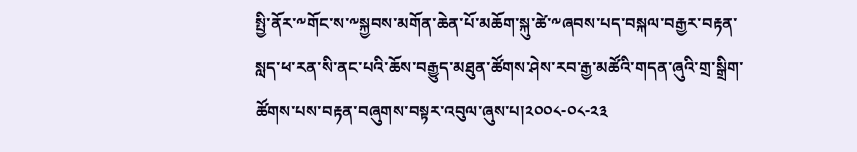སྤྱི་ནོར་༸གོང་ས་༸སྐྱབས་མགོན་ཆེན་པོ་མཆོག་སྐུ་ཚེ་༸ཞབས་པད་བསྐལ་བརྒྱར་བརྟན་སླད་ཕ་རན་སི་ནང་པའི་ཆོས་བརྒྱུད་མཐུན་ཚོགས་ཤེས་རབ་རྒྱ་མཚོའི་གདན་ཞུའི་གྲ་སྒྲིག་ཚོགས་པས་བརྟན་བཞུགས་བསྟར་འབུལ་ཞུས་པ།༢༠༠༨-༠༨-༢༣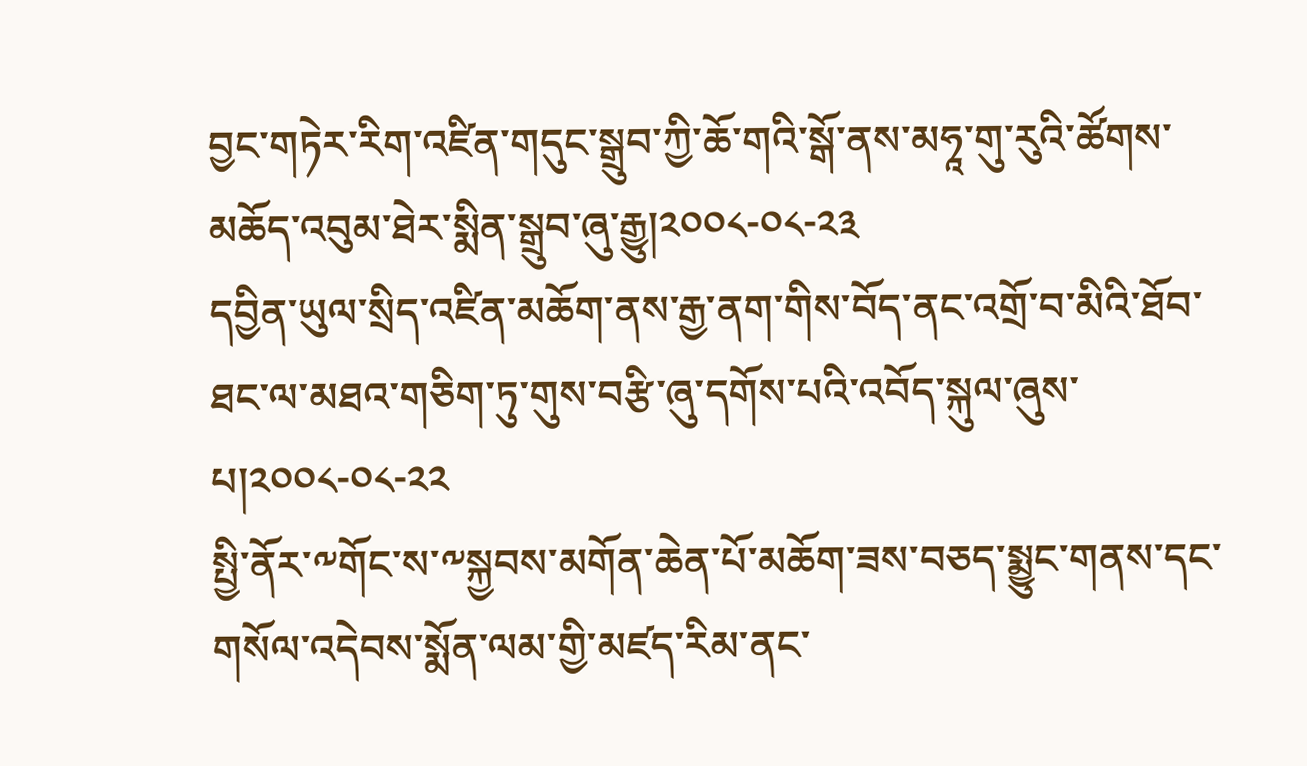བྱང་གཏེར་རིག་འཛིན་གདུང་སྒྲུབ་ཀྱི་ཆོ་གའི་སྒོ་ནས་མཧཱ་གུ་རུའི་ཚོགས་མཆོད་འབུམ་ཐེར་སྨིན་སྒྲུབ་ཞུ་རྒྱུ།༢༠༠༨-༠༨-༢༣
དབྱིན་ཡུལ་སྲིད་འཛིན་མཆོག་ནས་རྒྱ་ནག་གིས་བོད་ནང་འགྲོ་བ་མིའི་ཐོབ་ཐང་ལ་མཐའ་གཅིག་ཏུ་གུས་བརྩི་ཞུ་དགོས་པའི་འབོད་སྐུལ་ཞུས་པ།༢༠༠༨-༠༨-༢༢
སྤྱི་ནོར་༸གོང་ས་༸སྐྱབས་མགོན་ཆེན་པོ་མཆོག་ཟས་བཅད་སྨྱུང་གནས་དང་གསོལ་འདེབས་སྨོན་ལམ་གྱི་མཛད་རིམ་ནང་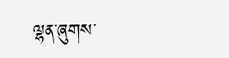ལྷན་ཞུགས་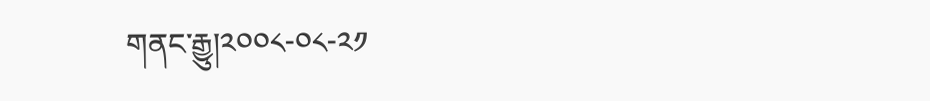གནང་རྒྱུ།༢༠༠༨-༠༨-༢༡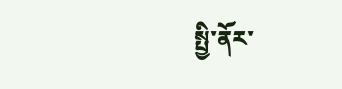སྤྱི་ནོར་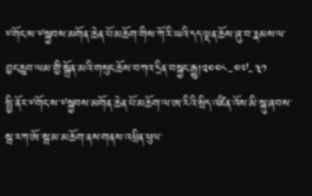༸གོང་ས་༸སྐྱབས་མགོན་ཆེན་པོ་མཆོག་གིས་ཀོ་རི་ཡའི་དད་ལྡན་ཆོས་ཞུ་བ་རྣམས་ལ་བྱང་ཆུབ་ལམ་གྱི་སྒྲོན་མའི་གསུང་ཆོས་བཀའ་དྲིན་བསྐྱང་རྒྱུ།༢༠༠༨-༠༧-༣༡
སྤྱི་ནོར་༸གོང་ས་༸སྐྱབས་མགོན་ཆེན་པོ་མཆོག་ལ་ཨ་རིའི་སྲིད་འཛིན་འོས་མི་སྐུ་ཞབས་སྦ་རཀ་ཨོ་སྦ་མ་མཆོག་ནས་གནས་འཕྲིན་ཕུལ་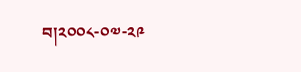བ།༢༠༠༨-༠༧-༢༩